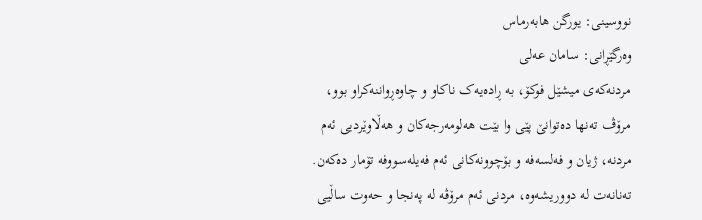نووسینی: یورگن هابەرماس
وەرگێڕانی: سامان عەلی
مردنەکەی میشێل فوکۆ، بە ڕادەیەک ناکاو و چاوەڕواننەکراو بوو، مرۆڤ تەنها دەتوانێ پێی وا بێت هەلومەرجەکان و هەڵاوێردیی ئەم مردنە، ژیان و فەلسەفە و بۆچوونەکانی ئەم فەیلەسووفە تۆمار دەکەن. تەنانەت لە دووریشەوە، مردنی ئەم مرۆڤە لە پەنجا و حەوت ساڵیی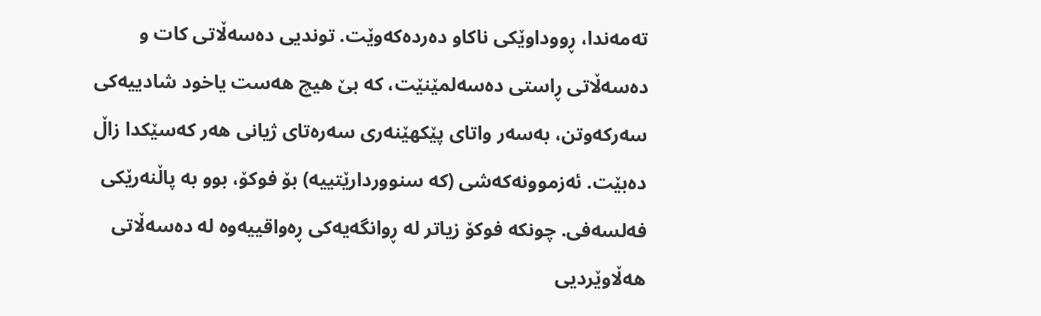تەمەندا، ڕووداوێکی ناکاو دەردەکەوێت. توندیی دەسەڵاتی کات و دەسەڵاتی ڕاستی دەسەلمێنێت، کە بێ هیچ هەست یاخود شادییەکی سەرکەوتن، بەسەر واتای پێکهێنەری سەرەتای ژیانی هەر کەسێکدا زاڵ دەبێت. ئەزموونەکەشی (کە سنووردارێتییە) بۆ فوکۆ، بوو بە پاڵنەرێکی فەلسەفی. چونکە فوکۆ زیاتر لە ڕوانگەیەکی ڕەواقییەوە لە دەسەڵاتی هەڵاوێردیی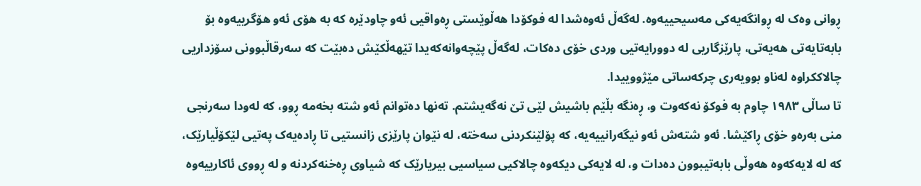ڕوانی وەک لە ڕوانگەیەکی مەسیحییەوە. لەگەڵ ئەوەشدا لە فوکۆدا هەڵوێستی ڕەواقیی ئەو چاودێرە کە بە هۆی ئەو هۆگرییەوە بۆ بابەتایەتی هەیەتی، پارێزگاریی لە دوورایەتیی وردی خۆی دەکات، لەگەڵ پێچەوانەکەیدا تێهەڵکێش دەبێت کە سەرقاڵبوونی سۆزداریی چالاککراوە لەناو بوویەری چرکەساتی مێژووییدا.
تا ساڵی ١٩٨٣ چاوم بە فوکۆ نەکەوت و، ڕەنگە بڵێم باشیش لێی تێ نەگەیشتم. تەنها دەتوانم ئەو شتە بخەمە ڕوو، کە لەودا سەرنجی منی بەرەو خۆی ڕاکێشا. ئەو شتەش ئەو نیگەرانییەیە، کە پۆلێنکردنی سەختە، لە نێوان پارێزی زانستیی تا ڕادەیەک پەتیی لێکۆڵیارێک، کە لە لایەکەوە هەوڵی بابەتیبوون دەدات و، لە لایەکی دیکەوە چالاکیی سیاسیی بیریارێک کە شیاوی ڕەخنەکردنە و لە ڕووی ئاکارییەوە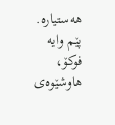هەستیارە. پێم وایە فوکۆ، هاوشێوەی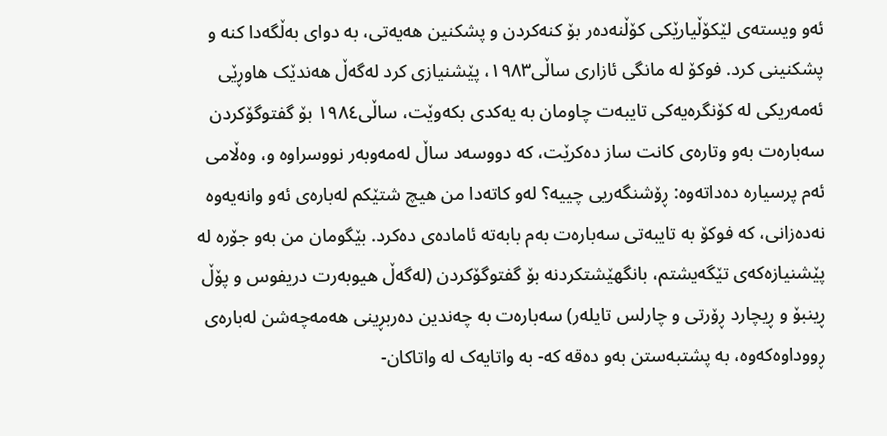ئەو ویستەی لێکۆڵیارێکی کۆڵنەدەر بۆ کنەکردن و پشکنین هەیەتی، بە دوای بەڵگەدا کنە و پشکنینی کرد. فوکۆ لە مانگی ئازاری ساڵی١٩٨٣، پێشنیازی کرد لەگەڵ هەندێک هاوڕێی ئەمەریکی لە کۆنگرەیەکی تایبەت چاومان بە یەکدی بکەوێت، ساڵی١٩٨٤ بۆ گفتوگۆکردن سەبارەت بەو وتارەی کانت ساز دەکرێت، کە دووسەد ساڵ لەمەوبەر نووسراوە و، وەڵامی ئەم پرسیارە دەداتەوە: ڕۆشنگەریی چییە؟ لەو کاتەدا من هیچ شتێکم لەبارەی ئەو وانەیەوە نەدەزانی، کە فوکۆ بە تایبەتی سەبارەت بەم بابەتە ئامادەی دەکرد. بێگومان من بەو جۆرە لە پێشنیازەکەی تێگەیشتم، بانگهێشتکردنە بۆ گفتوگۆکردن (لەگەڵ هیوبەرت دریفوس و پۆڵ ڕینبۆ و ڕیچارد ڕۆرتی و چارلس تایلەر) سەبارەت بە چەندین دەربڕینی هەمەچەشن لەبارەی ڕووداوەکەوە، بە پشتبەستن بەو دەقە کە- بە واتایەک لە واتاکان-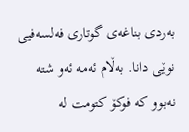بەردی بناغەی گوتاری فەلسەفیی نوێی دانا. بەڵام ئەمە ئەو شتە نەبوو کە فوکۆ کتومت لە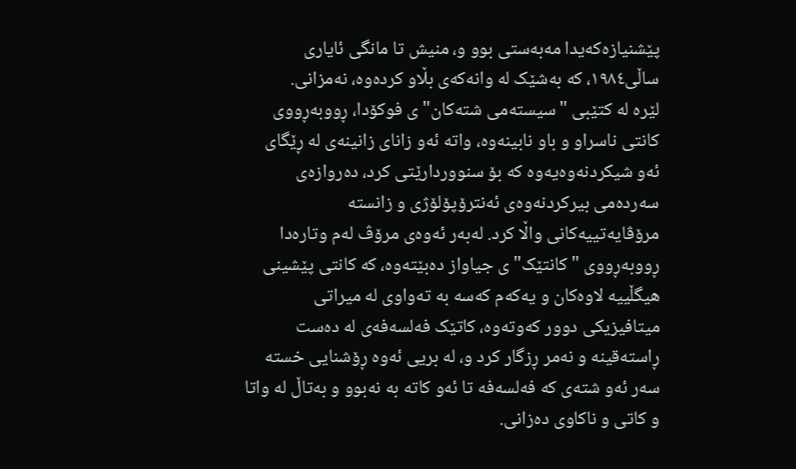پێشنیازەکەیدا مەبەستی بوو و، منیش تا مانگی ئایاری ساڵی١٩٨٤، کە بەشێک لە وانەکەی بڵاو کردەوە، نەمزانی.
لێرە لە کتێبی "سیستەمی شتەکان"ی فوکۆدا، ڕووبەڕووی کانتی ناسراو و باو نابینەوە، واتە ئەو زانای زانینەی لە ڕێگای ئەو شیکردنەوەیەوە کە بۆ سنووردارێتی کرد، دەروازەی سەردەمی بیرکردنەوەی ئەنترۆپۆلۆژی و زانستە مرۆڤایەتییەکانی واڵا کرد. لەبەر ئەوەی مرۆڤ لەم وتارەدا ڕووبەڕووی "کانتێک"ی جیاواز دەبێتەوە، کە کانتی پێشینی هیگڵییە لاوەکان و یەکەم کەسە بە تەواوی لە میراتی میتافیزیکی دوور کەوتەوە، کاتێک فەلسەفەی لە دەست ڕاستەقینە و نەمر ڕزگار کرد و، لە بریی ئەوە ڕۆشنایی خستە سەر ئەو شتەی کە فەلسەفە تا ئەو کاتە بە نەبوو و بەتاڵ لە واتا و کاتی و ناکاوی دەزانی.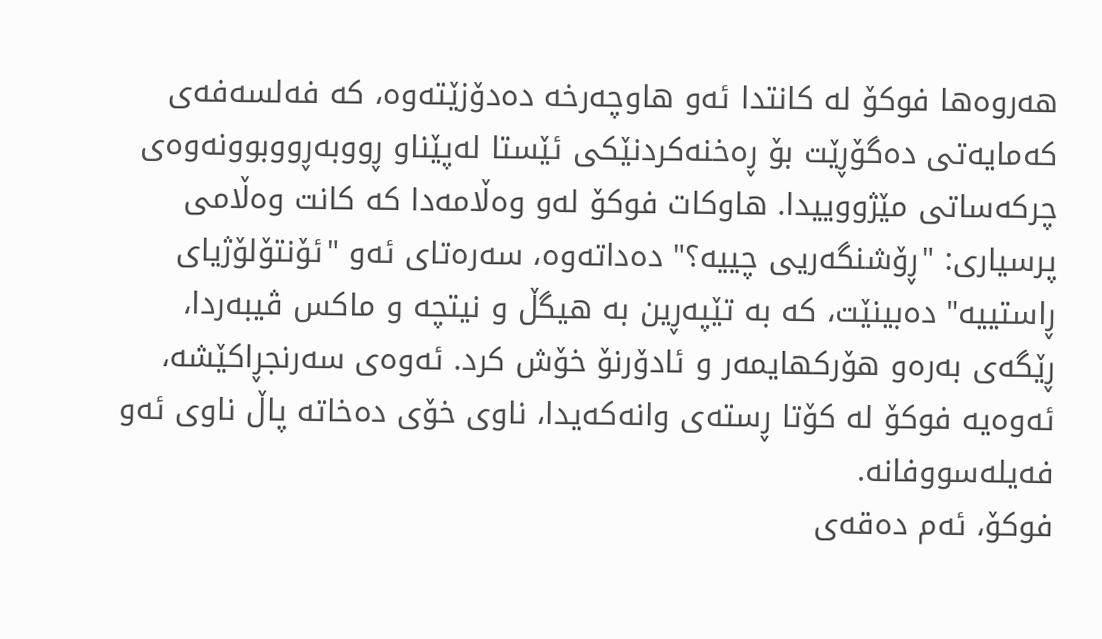هەروەها فوکۆ لە کانتدا ئەو هاوچەرخە دەدۆزێتەوە، کە فەلسەفەی کەمایەتی دەگۆڕێت بۆ ڕەخنەکردنێکی ئێستا لەپێناو ڕووبەڕووبوونەوەی چرکەساتی مێژووییدا. هاوکات فوکۆ لەو وەڵامەدا کە کانت وەڵامی پرسیاری: "ڕۆشنگەریی چییە؟" دەداتەوە، سەرەتای ئەو "ئۆنتۆلۆژیای ڕاستییە" دەبینێت، کە بە تێپەڕین بە هیگڵ و نیتچە و ماکس ڤیبەردا، ڕێگەی بەرەو هۆرکهایمەر و ئادۆرنۆ خۆش کرد. ئەوەی سەرنجڕاکێشە، ئەوەیە فوکۆ لە کۆتا ڕستەی وانەکەیدا، ناوی خۆی دەخاتە پاڵ ناوی ئەو فەیلەسووفانە.
فوکۆ، ئەم دەقەی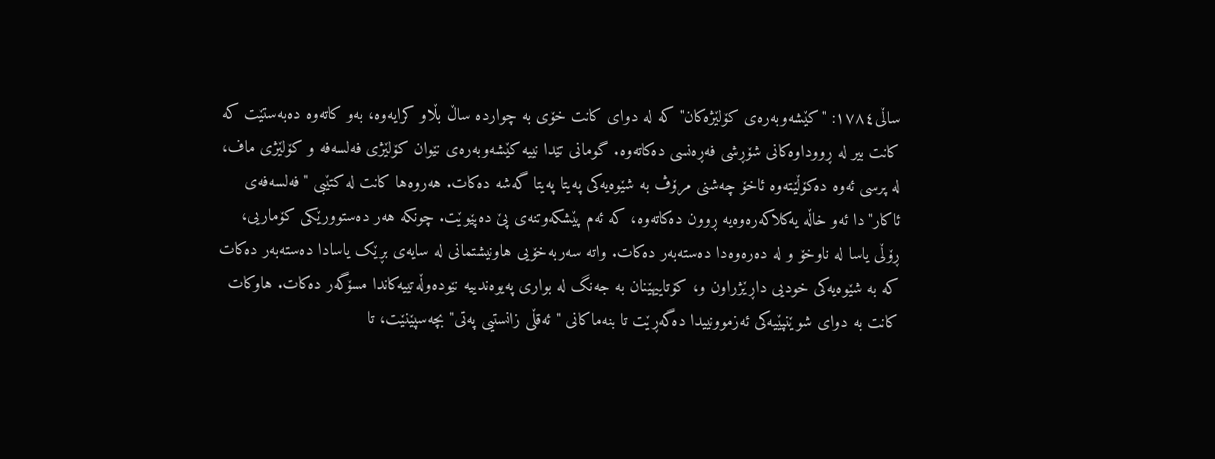ساڵی١٧٨٤: "کێشەوبەرەی کۆلێژەکان" کە لە دوای کانت خۆی بە چواردە ساڵ بڵاو کرایەوە، بەو کاتەوە دەبەستێت کە کانت بیر لە ڕووداوەکانی شۆڕشی فەڕەنسی دەکاتەوە. گومانی تێدا نییە کێشەوبەرەی نێوان کۆلێژی فەلسەفە و کۆلێژی ماف، لە پرسی ئەوە دەکۆڵێتەوە ئاخۆ چەشنی مرۆڤ بە شێوەیەکی پەیتا پەیتا گەشە دەکات. هەروەها کانت لە کتێبی "فەلسەفەی ئاکار"دا ئەو خاڵە یەکلاکەرەوەیە ڕوون دەکاتەوە، کە ئەم پێشکەوتنەی پێ دەپێوێت. چونکە هەر دەستوورێکی کۆماریی، ڕۆڵی یاسا لە ناوخۆ و لە دەرەوەدا دەستەبەر دەکات. واتە سەربەخۆیی هاونیشتمانی لە سایەی بڕێک یاسادا دەستەبەر دەکات کە بە شێوەیەکی خودیی داڕێژراون و، کۆتاییهێنان بە جەنگ لە بواری پەیوەندییە نێودەوڵەتییەکاندا مسۆگەر دەکات. هاوکات کانت بە دوای شوێنپێیەکی ئەزموونییدا دەگەڕێت تا بنەماکانی "ئەقڵی زانستیی پەتی" بچەسپێنێت، تا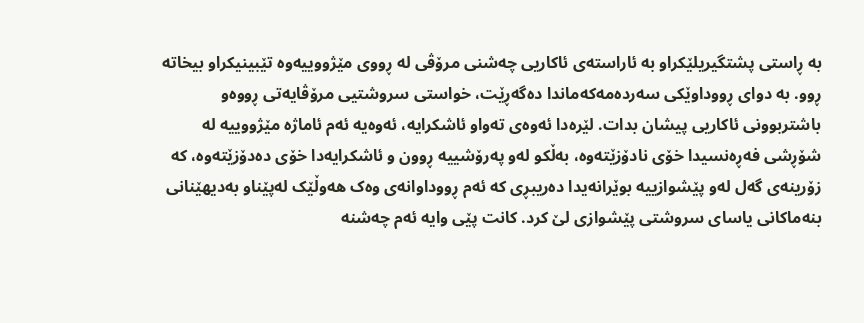بە ڕاستی پشتگیریلێکراو بە ئاراستەی ئاکاریی چەشنی مرۆڤی لە ڕووی مێژووییەوە تێبینیکراو بیخاتە ڕوو. بە دوای ڕووداوێکی سەردەمەکەماندا دەگەڕێت، خواستی سروشتیی مرۆڤایەتی ڕووەو باشتربوونی ئاکاریی پیشان بدات. لێرەدا ئەوەی تەواو ئاشکرایە، ئەوەیە ئەم ئاماژە مێژووییە لە شۆڕشی فەڕەنسیدا خۆی نادۆزێتەوە، بەڵکو لەو پەرۆشییە ڕوون و ئاشكرایەدا خۆی دەدۆزێتەوە، کە زۆرینەی گەل لەو پێشوازییە بوێرانەیدا دەریبڕی کە ئەم ڕووداوانەی وەک هەوڵێک لەپێناو بەدیهێنانی بنەماکانی یاسای سروشتی پێشوازی لێ کرد. کانت پێی وایە ئەم چەشنە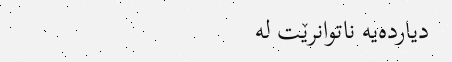دیاردەیە ناتوانرێت لە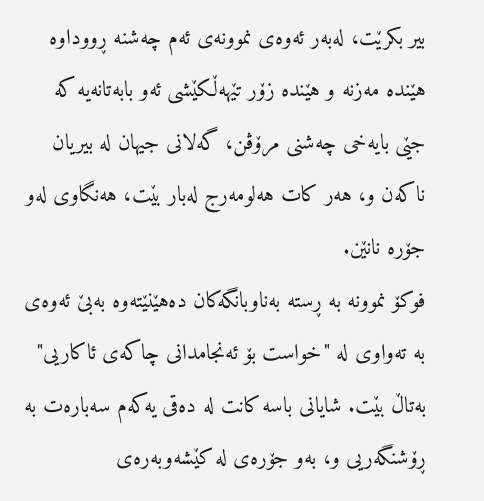بیر بکرێت، لەبەر ئەوەی نموونەی ئەم چەشنە ڕووداوە هێندە مەزنە و هێندە زۆر تێهەڵکێشی ئەو بابەتانەیە کە جێی بایەخی چەشنی مرۆڤن، گەلانی جیهان لە بیریان ناکەن و، هەر کات هەلومەرج لەبار بێت، هەنگاوی لەو جۆرە نانێن.
فوکۆ نموونە بە ڕستە بەناوبانگەکان دەهێنێتەوە بەبێ ئەوەی بە تەواوی لە "خواست بۆ ئەنجامدانی چاکەی ئاکاریی" بەتاڵ بێت. شایانی باسە کانت لە دەقی یەکەم سەبارەت بە ڕۆشنگەریی و، بەو جۆرەی لە کێشەوبەرەی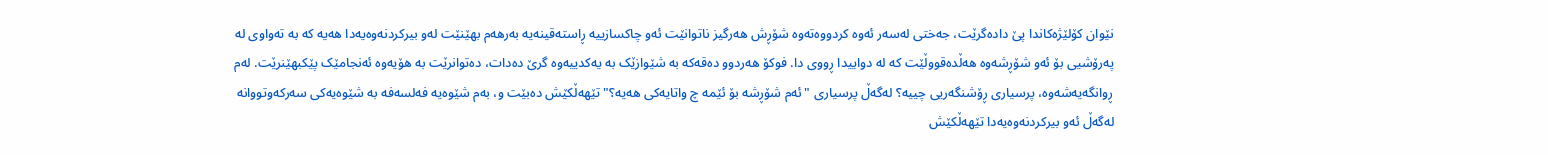نێوان کۆلێژەکاندا پێ دادەگرێت، جەختی لەسەر ئەوە کردووەتەوە شۆڕش هەرگیز ناتوانێت ئەو چاکسازییە ڕاستەقینەیە بەرهەم بهێنێت لەو بیرکردنەوەیەدا هەیە کە بە تەواوی لە پەرۆشیی بۆ ئەو شۆڕشەوە هەڵدەقووڵێت کە لە دواییدا ڕووی دا. فوکۆ هەردوو دەقەکە بە شێوازێک بە یەکدییەوە گرێ دەدات، دەتوانرێت بە هۆیەوە ئەنجامێک پێکبهێنرێت. لەم ڕوانگەیەشەوە، پرسیاری ڕۆشنگەریی چییە؟ لەگەڵ پرسیاری "ئەم شۆڕشە بۆ ئێمە چ واتایەکی هەیە؟" تێهەڵکێش دەبێت و، بەم شێوەیە فەلسەفە بە شێوەیەکی سەرکەوتووانە لەگەڵ ئەو بیرکردنەوەیەدا تێهەڵکێش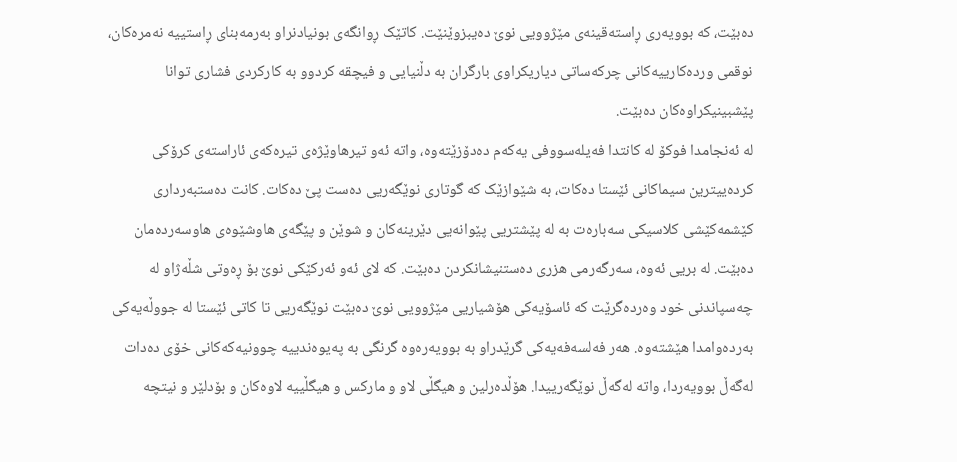دەبێت، کە بوویەری ڕاستەقینەی مێژوویی نوێ دەیبزوێنێت. کاتێک ڕوانگەی بونیادنراو بەرمەبنای ڕاستییە نەمرەکان، نوقمی وردەکارییەکانی چرکەساتی دیاریکراوی بارگران بە دڵنیایی و فیچقە کردوو بە کارکردی فشاری توانا پێشبینیکراوەکان دەبێت.
لە ئەنجامدا فوکۆ لە کانتدا فەیلەسووفی یەکەم دەدۆزێتەوە، واتە ئەو تیرهاوێژەی تیرەکەی ئاراستەی کرۆکی کردەییترین سیماکانی ئێستا دەکات، بە شێوازێک کە گوتاری نوێگەریی دەست پێ دەکات. کانت دەستبەرداری کێشمەکێشی کلاسیکی سەبارەت بە لە پێشتریی پێوانەیی دێرینەکان و شوێن و پێگەی هاوشێوەی هاوسەردەمان دەبێت. لە بریی ئەوە، سەرگەرمی هزری دەستنیشانکردن دەبێت. کە لای ئەو ئەرکێکی نوێ بۆ ڕەوتی شڵەژاو لە چەسپاندنی خود وەردەگرێت کە ئاسۆیەکی هۆشیاریی مێژوویی نوێ دەبێت نوێگەریی تا کاتی ئێستا لە جووڵەیەکی بەردەوامدا هێشتەوە. هەر فەلسەفەیەکی گرێدراو بە بوویەرەوە گرنگی بە پەیوەندییە چوونیەکەکانی خۆی دەدات لەگەڵ بوویەردا، واتە لەگەڵ نوێگەرییدا. هۆڵدەرلین و هیگڵی لاو و مارکس و هیگڵییە لاوەکان و بۆدلێر و نیتچە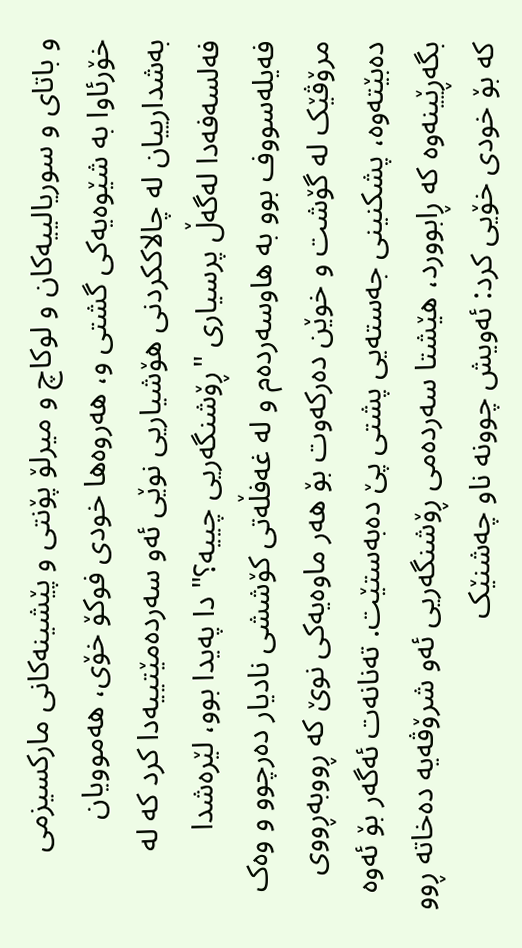و باتای و سوریالییەکان و لوکاچ و میرلۆ پۆنتی و پێشینەکانی مارکسیزمی خۆرئاوا بە شێوەیەکی گشتی و، هەروەها خودی فوکۆ خۆی، هەموویان بەشدارییان لە چالاککردنی هۆشیاریی نوێی ئەو سەردەمێتییەدا کرد کە لە فەلسەفەدا لەگەڵ پرسیاری "ڕۆشنگەریی چییە؟" دا پەیدا بوو، لێرەشدا فەیلەسووف بوو بە هاوسەردەم و لە غەفڵەتی کۆششی نادیار دەرچوو و وەک مرۆڤێک لە گۆشت و خوێن دەرکەوت بۆ هەر ماوەیەکی نوێ کە ڕووبەڕووی دەبێتەوە، پشکنینی جەستەیی پشتی پێ دەبەستێت. تەنانەت ئەگەر بۆ ئەوە بگەڕێینەوە کە ڕابوورد، هێشتا سەردەمی ڕۆشنگەریی ئەو شرۆڤەیە دەخاتە ڕوو کە بۆ خودی خۆیی کرد: ئەویش چوونە ناو چەشنێک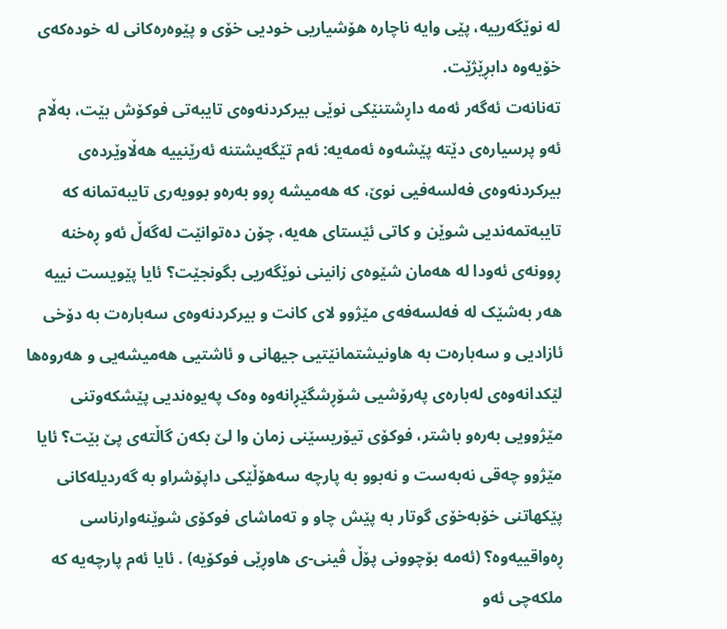لە نوێگەرییە، پێی وایە ناچارە هۆشیاریی خودیی خۆی و پێوەرەکانی لە خودەکەی خۆیەوە دابڕێژێت.
تەنانەت ئەگەر ئەمە داڕشتنێکی نوێی بیرکردنەوەی تایبەتی فوکۆش بێت، بەڵام ئەو پرسیارەی دێتە پێشەوە ئەمەیە: ئەم تێگەیشتنە ئەرێنییە هەڵاوێردەی بیرکردنەوەی فەلسەفیی نوێ، کە هەمیشە ڕوو بەرەو بوویەری تایبەتمانە کە تایبەتمەندیی شوێن و کاتی ئێستای هەیە، چۆن دەتوانێت لەگەڵ ئەو ڕەخنە ڕوونەی ئەودا لە هەمان شێوەی زانینی نوێگەریی بگونجێت؟ ئایا پێویست نییە هەر بەشێک لە فەلسەفەی مێژوو لای کانت و بیرکردنەوەی سەبارەت بە دۆخی ئازادیی و سەبارەت بە هاونیشتمانێتیی جیهانی و ئاشتیی هەمیشەیی و هەروەها لێکدانەوەی لەبارەی پەرۆشیی شۆڕشگێڕانەوە وەک پەیوەندیی پێشکەوتنی مێژوویی بەرەو باشتر، فوکۆی تیۆریسێنی زمان وا لێ بکەن گاڵتەی پێ بێت؟ ئایا مێژوو چەقی نەبەست و نەبوو بە پارچە سەهۆڵێکی داپۆشراو بە گەردیلەکانی پێکهاتنی خۆبەخۆی گوتار بە پێش چاو و تەماشای فوکۆی شوێنەوارناسی ڕەواقییەوە؟ (ئەمە بۆچوونی پۆڵ ڤینی-ی هاوڕێی فوکۆیە) . ئایا ئەم پارچەیە کە ملکەچی ئەو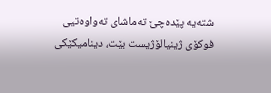شتەیە پێدەچێ تەماشای تەواوەتیی فوکۆی ژینیالۆژیست بێت، دینامیکێکی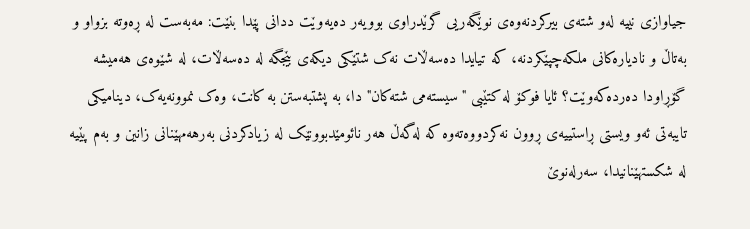جیاوازی نییە لەو شتەی بیرکردنەوەی نوێگەریی گرێدراوی بوویەر دەیەوێت ددانی پێدا بنێت: مەبەست لە ڕەوتە بزواو و بەتاڵ و نادیارەکانی ملکەچپێکردنە، کە تیایدا دەسەڵات نەک شتێکی دیکەی بێجگە لە دەسەڵات، لە شێوەی هەمیشە گۆڕاودا دەردەکەوێت؟ ئایا فوکۆ لە کتێبی "سیستەمی شتەکان" دا، بە پشتبەستن بە کانت، وەک نموونەیەک، دینامیکی تایبەتی ئەو ویستی ڕاستییەی ڕوون نەکردووەتەوە کە لەگەڵ هەر نائومێدبوونێک لە زیادکردنی بەرهەمهێنانی زانین و بەم پێیە لە شکستهێنانیدا، سەرلەنوێ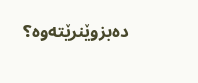دەبزوێنرێتەوە؟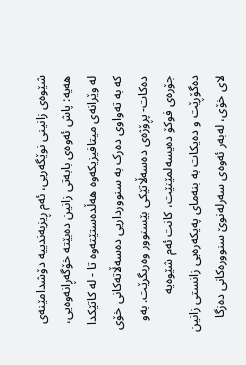شێوەی زانینی نوێگەریی، ئەم ڕیزبەندییە دۆشدامێنەی هەیە: پاش ئەوەی بابەتی زانین دەبێتە خۆگەڕانەوەیی، لە وێرانەی میتافیزیکەوە هەڵدەستێتەوە تا - لە کاتێکدا کە بە تەواوی دەرک بە سنوورداریی دەسەڵاتەکانی خۆی دەکات- پڕۆژەی دەسەڵاتێکی بێسنوور وەربگرێت. بەو جۆرەی فوکۆ دەیسەلمێنێت، کانت ئەم شێوەیە دەگۆڕێت و دەیکات بە بنەمای پەیکەرەیی زانستی زانین لای خۆی، لەبەر ئەوەی سەرلەنوێ سنوورەکانی دەزگا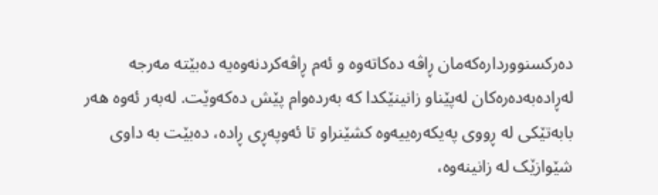دەرکسنووردارەکەمان ڕاڤە دەکاتەوە و ئەم ڕاڤەکردنەوەیە دەبێتە مەرجە لەڕادەبەدەرەکان لەپێناو زانینێکدا کە بەردەوام پێش دەکەوێت. لەبەر ئەوە هەر بابەتێکی لە ڕووی پەیکەرەییەوە کشێنراو تا ئەوپەڕی ڕادە، دەبێت بە داوی شێوازێک لە زانینەوە،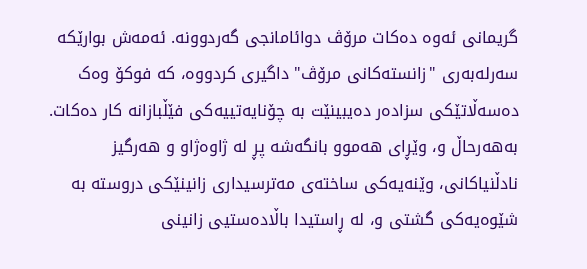گریمانی ئەوە دەکات مرۆڤ دوائامانجی گەردوونە. ئەمەش بوارێکە سەرلەبەری "زانستەکانی مرۆڤ" داگیری کردووە، کە فوکۆ وەک دەسەڵاتێکی سزادەر دەیبینێت بە چۆنایەتییەکی فێڵبازانە کار دەکات. بەهەرحاڵ و، وێڕای هەموو بانگەشە پڕ لە ژاوەژاو و هەرگیز نادڵنیاکانی، وێنەیەکی ساختەی مەترسیداری زانینێکی دروستە بە شێوەیەکی گشتی و، لە ڕاستیدا باڵادەستیی زانینی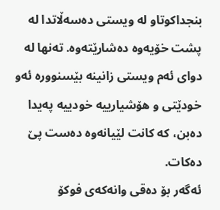بنجداکوتاو لە ویستی دەسەڵاتدا لە پشت خۆیەوە دەشارێتەوە. تەنها لە دوای ئەم ویستی زانینە بێسنوورە ئەو خودێتی و هۆشیارییە خودییە پەیدا دەبن، کە کانت لێیانەوە دەست پێ دەکات.
ئەگەر بۆ دەقی وانەکەی فوکۆ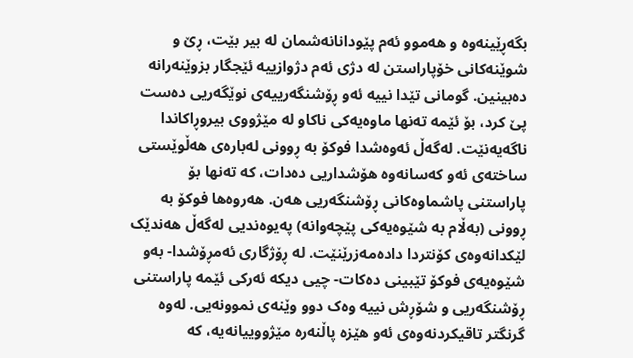بگەڕێینەوە و هەموو ئەم پێودانانەشمان لە بیر بێت، ڕێ و شوێنەکانی خۆپاراستن لە دژی ئەم دژوازییە ئێجگار بزوێنەرانە دەبینین. گومانی تێدا نییە ئەو ڕۆشنگەرییەی نوێگەریی دەست پێ کرد، بۆ ئێمە تەنها ماوەیەکی ناکاو لە مێژووی بیروڕاکاندا ناگەیەنێت. لەگەڵ ئەوەشدا فوکۆ بە ڕوونی لەبارەی هەڵوێستی ساختەی ئەو کەسانەوە هۆشداریی دەدات، کە تەنها بۆ پاراستنی پاشماوەکانی ڕۆشنگەریی هەن. هەروەها فوکۆ بە ڕوونی (بەڵام بە شێوەیەکی پێچەوانە) پەیوەندیی لەگەڵ هەندێک لێکدانەوەی کۆنتردا دادەمەزرێنێت. لە ڕۆژگاری ئەمڕۆشدا- بەو شێوەیەی فوکۆ تێبینی دەکات- چیی دیکە ئەرکی ئێمە پاراستنی ڕۆشنگەریی و شۆڕش نییە وەک دوو وێنەی نموونەیی. لەوە گرنگتر تاقیکردنەوەی ئەو هێزە پاڵنەرە مێژووییانەیە، کە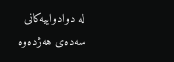لە دوادواییەکانی سەدەی هەژدەوە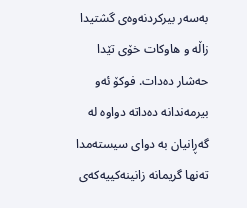بەسەر بیرکردنەوەی گشتیدا زاڵە و هاوکات خۆی تێدا حەشار دەدات. فوکۆ ئەو بیرمەندانە دەداتە دواوە لە گەڕانیان بە دوای سیستەمدا تەنها گریمانە زانینەکییەکەی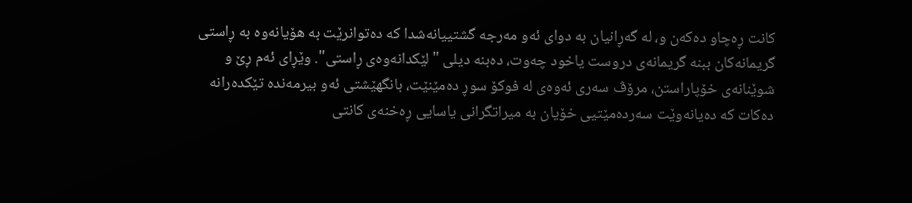کانت ڕەچاو دەکەن و، لە گەڕانیان بە دوای ئەو مەرجە گشتییانەشدا کە دەتوانرێت بە هۆیانەوە بە ڕاستی گریمانەکان ببنە گریمانەی دروست یاخود چەوت، دەبنە دیلی "لێکدانەوەی ڕاستی". وێڕای ئەم ڕێ و شوێنانەی خۆپاراستن، مرۆڤ سەری ئەوەی لە فوکۆ سوڕ دەمێنێت، بانگهێشتی ئەو بیرمەندە تێکدەرانە دەکات کە دەیانەوێت سەردەمێتیی خۆیان بە میراتگرانی یاسایی ڕەخنەی کانتی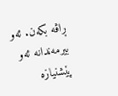ڕاڤە بکەن. ئەو بیرمەندانە ئەو پێشنیازە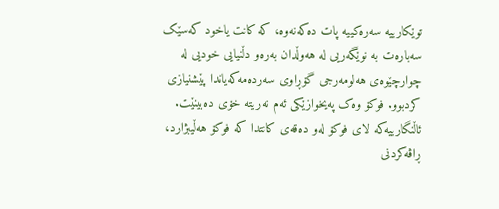توێکارییە سەرەکییە پات دەکەنەوە، کە کانت یاخود کەسێک سەبارەت بە نوێگەریی لە هەوڵدان بەرەو دڵنیایی خودیی لە چوارچێوەی هەلومەرجی گۆڕاوی سەردەمەکەیاندا پێشنیازی کردبوو. فوکۆ وەک پەیخوازێکی ئەم نەریتە خۆی دەبینێت. ئاڵنگارییەکە لای فوکۆ لەو دەقەی کانتدا کە فوکۆ هەڵیبژارد، ڕاڤەکردنی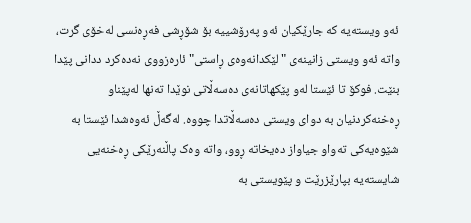ئەو ویستەیە کە جارێکیان ئەو پەرۆشییە بۆ شۆڕشی فەڕەنسی لەخۆی گرت، واتە ئەو ویستی زانینەی "لێکدانەوەی ڕاستی" ئارەزووی نەدەکرد ددانی پێدا بنێت. فوکۆ تا ئێستا لەو پێکهاتانەی دەسەڵاتی نوێدا تەنها لەپێناو ڕەخنەکردنیان بە دوای ویستی دەسەڵاتدا چووە. لەگەڵ ئەوەشدا ئێستا بە شێوەیەکی تەواو جیاواز دەیخاتە ڕوو، واتە وەک پاڵنەرێکی ڕەخنەیی شایستەیە بپارێزرێت و پێویستی بە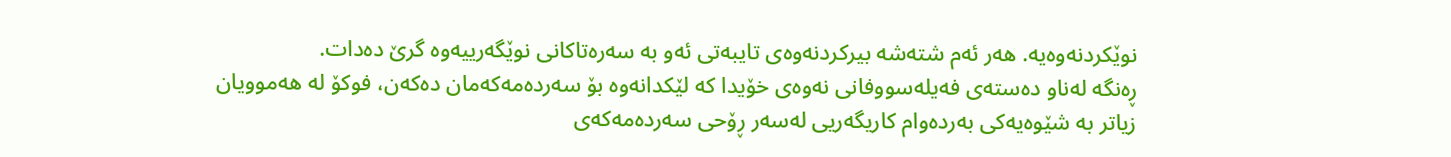نوێکردنەوەیە. هەر ئەم شتەشە بیرکردنەوەی تایبەتی ئەو بە سەرەتاکانی نوێگەرییەوە گرێ دەدات.
ڕەنگە لەناو دەستەی فەیلەسووفانی نەوەی خۆیدا کە لێکدانەوە بۆ سەردەمەکەمان دەکەن، فوکۆ لە هەموویان زیاتر بە شێوەیەکی بەردەوام کاریگەریی لەسەر ڕۆحی سەردەمەکەی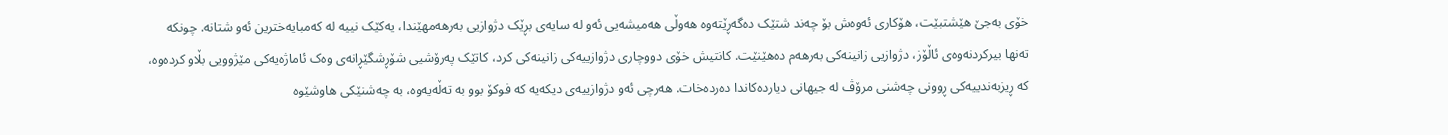خۆی بەجێ هێشتبێت، هۆکاری ئەوەش بۆ چەند شتێک دەگەڕێتەوە هەوڵی هەمیشەیی ئەو لە سایەی بڕێک دژوازیی بەرهەمهێندا، یەکێک نییە لە کەمبایەخترین ئەو شتانە. چونکە تەنها بیرکردنەوەی ئاڵۆز، دژوازیی زانینەکی بەرهەم دەهێنێت. کانتیش خۆی دووچاری دژوازییەکی زانینەکی کرد، کاتێک پەرۆشیی شۆڕشگێڕانەی وەک ئاماژەیەکی مێژوویی بڵاو کردەوە، کە ڕیزبەندییەکی ڕوونی چەشنی مرۆڤ لە جیهانی دیاردەکاندا دەردەخات. هەرچی ئەو دژوازییەی دیکەیە کە فوکۆ بوو بە تەڵەیەوە، بە چەشنێکی هاوشێوە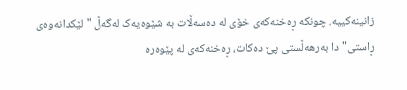زانینەکییە. چونکە ڕەخنەکەی خۆی لە دەسەڵات بە شێوەیەک لەگەڵ "لێکدانەوەی ڕاستی" دا بەرهەڵستی پێ دەکات، ڕەخنەکەی لە پێوەرە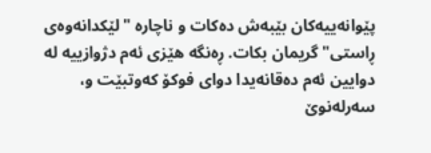پێوانەییەکان بێبەش دەکات و ناچارە "لێکدانەوەی ڕاستی" گریمان بکات. ڕەنگە هێزی ئەم دژوازییە لە دوایین ئەم دەقانەیدا دوای فوکۆ کەوتبێت و، سەرلەنوێ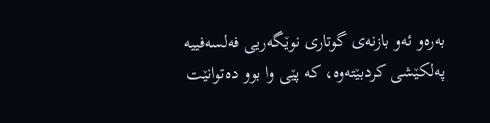بەرەو ئەو بازنەی گوتاری نوێگەریی فەلسەفییە پەلکێشی کردبێتەوە، کە پێی وا بوو دەتوانێت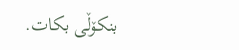بنکۆڵی بکات.